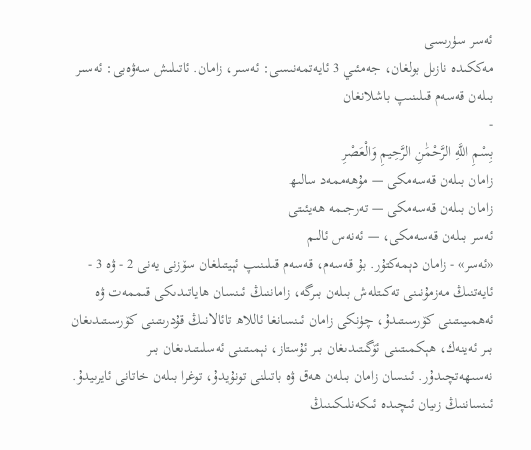ئەسر سۈرىسى
مەككىدە نازىل بولغان، جەمئىي 3 ئايەتمەنىسى: ئەسىر، زامان. ئاتىلىش سەۋەبى: ئەسىر بىلەن قەسەم قىلىنىپ باشلانغان
-
بِسْمِ اللَّهِ الرَّحْمَٰنِ الرَّحِيمِ وَالْعَصْرِ
زامان بىلەن قەسەمكى — مۇھەممەد سالىھ
زامان بىلەن قەسەمكى — تەرجىمە ھەيئىتى
ئەسر بىلەن قەسەمكى، — ئەنەس ئالىم
«ئەسر» - زامان دېمەكتۇر. بۇ قەسەم، قەسەم قىلىنىپ ئېيتىلغان سۆزنى يەنى 2 - ۋە 3 - ئايەتنىڭ مەزمۇنىنى تەكىتلەش بىلەن بىرگە، زاماننىڭ ئىنسان ھاياتىدىكى قىممەت ۋە ئەھمىيىتىنى كۆرسىتىدۇ، چۈنكى زامان ئىنسانغا ئاللاھ تائالانىڭ قۇدرىتىنى كۆرسىتىدىغان بىر ئەينەك، ھېكمىتىنى ئۆگىتىدىغان بىر ئۇستاز، نېمىتىنى ئەسلىتىدىغان بىر نەسىھەتچىدۇر. ئىنسان زامان بىلەن ھەق ۋە باتىلنى تونۇيدۇ، توغرا بىلەن خاتانى ئايرىيدۇ. ئىنساننىڭ زىيان ئىچىدە ئىكەنلىكىنىڭ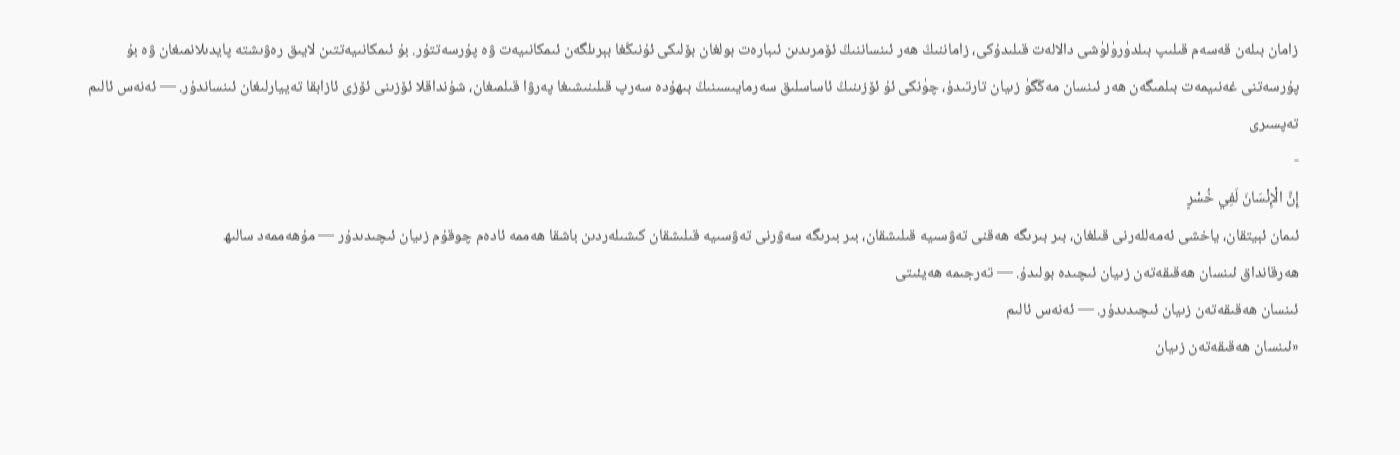زامان بىلەن قەسەم قىلىپ بىلدۈرۈلۈشى دالالەت قىلىدۇكى، زاماننىڭ ھەر ئىنساننىڭ ئۆمرىدىن ئىبارەت بولغان بۆلىكى ئۇنىڭغا بېرىلگەن ئىمكانىيەت ۋە پۇرسەتتۇر. بۇ ئىمكانىيەتتىن لايىق رەۋىشتە پايدىلانمىغان ۋە بۇ پۇرسەتنى غەنىيمەت بىلمىگەن ھەر ئىنسان مەڭگۈ زىيان تارتىدۇ، چۈنكى ئۇ ئۆزىنىڭ ئاساسلىق سەرمايىسىنىڭ بىھۇدە سەرپ قىلىنىشىغا پەرۋا قىلمىغان، شۇنداقلا ئۆزىنى ئۆزى ئازابقا تەييارلىغان ئىنساندۇر. — ئەنەس ئالىم تەپسىرى
-
إِنَّ الْإِنْسَانَ لَفِي خُسْرٍ
ئىمان ئېيتقان، ياخشى ئەمەللەرنى قىلغان، بىر بىرىگە ھەقنى تەۋسىيە قىلىشقان، بىر بىرىگە سەۋرنى تەۋسىيە قىلىشقان كىشىلەردىن باشقا ھەممە ئادەم چوقۇم زىيان ئىچىدىدۇر — مۇھەممەد سالىھ
ھەرقانداق ئىنسان ھەقىقەتەن زىيان ئىچىدە بولىدۇ. — تەرجىمە ھەيئىتى
ئىنسان ھەقىقەتەن زىيان ئىچىدىدۇر. — ئەنەس ئالىم
«ئىنسان ھەقىقەتەن زىيان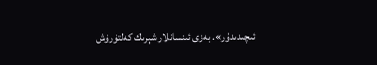ئىچىدىدۇر». بەزى ئىنسانلار شېرىك كەلتۈرۈش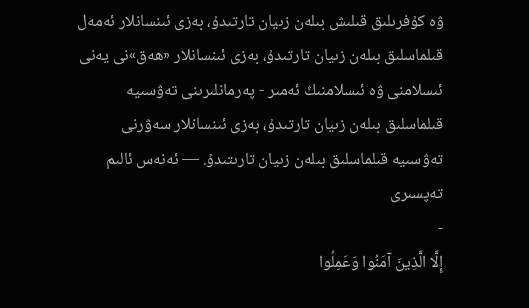ۋە كۇفرىلىق قىلىش بىلەن زىيان تارتىدۇ، بەزى ئىنسانلار ئەمەل قىلماسلىق بىلەن زىيان تارتىدۇ، بەزى ئىنسانلار «ھەق»نى يەنى ئىسلامنى ۋە ئىسلامنىڭ ئەمىر - پەرمانلىرىنى تەۋسىيە قىلماسلىق بىلەن زىيان تارتىدۇ، بەزى ئىنسانلار سەۋرنى تەۋسىيە قىلماسلىق بىلەن زىيان تارىتىدۇ. — ئەنەس ئالىم تەپسىرى
-
إِلَّا الَّذِينَ آمَنُوا وَعَمِلُوا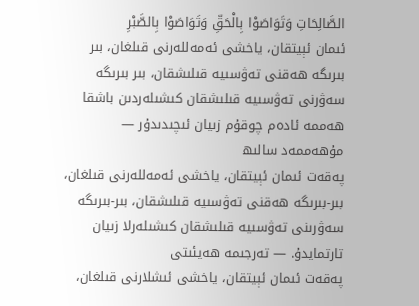الصَّالِحَاتِ وَتَوَاصَوْا بِالْحَقِّ وَتَوَاصَوْا بِالصَّبْرِ
ئىمان ئېيتقان، ياخشى ئەمەللەرنى قىلغان، بىر بىرىگە ھەقنى تەۋسىيە قىلىشقان، بىر بىرىگە سەۋرنى تەۋسىيە قىلىشقان كىشىلەردىن باشقا ھەممە ئادەم چوقۇم زىيان ئىچىدىدۇر — مۇھەممەد سالىھ
پەقەت ئىمان ئېيتقان، ياخشى ئەمەللەرنى قىلغان، بىر-بىرىگە ھەقنى تەۋسىيە قىلىشقان، بىر-بىرىگە سەۋرىنى تەۋسىيە قىلىشقان كىشىلەرلا زىيان تارتمايدۇ. — تەرجىمە ھەيئىتى
پەقەت ئىمان ئېيتقان، ياخشى ئىشلارنى قىلغان،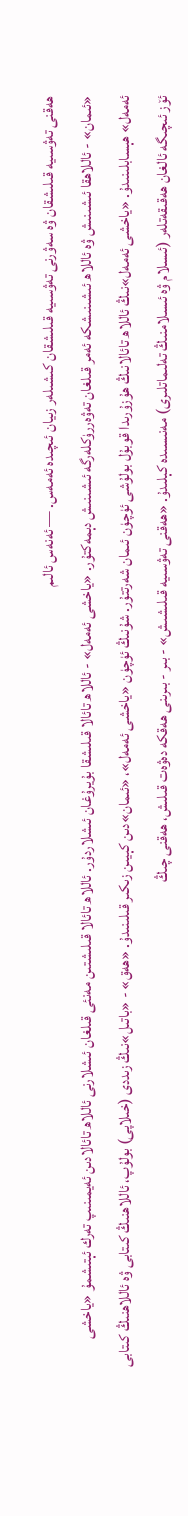ھەقنى تەۋسىيە قىلىشقان ۋە سەۋرنى تەۋسىيە قىلىشقان كىشىلەر زىيان ئىچىدە ئەمەس. — ئەنەس ئالىم
«ئىمان» - ئاللاھقا ئىشىنىش ۋە ئاللاھ ئىشىنىشكە ئەمر قىلغان تەۋەررۈكلەرگە ئىشىنىش دېمەكتۇر. «ياخشى ئەمەل» - ئاللاھ تائالا قىلىشقا بۇيرۇغان ئىشلاردۇر. ئاللاھ تائالا قىلىشتىن مەنئى قىلغان ئىشلارنى ئاللاھ تائالادىن ئەيمىنىپ تەرك ئېتىشمۇ «ياخشى ئەمەل» ھېسابلىنىدۇ. «ياخشى ئەمەل»نىڭ ئاللاھ تائالانىڭ ھۇزۇرىدا قوبۇل بولۇشى ئۈچۈن ئىمان شەرتتۇر. شۇنىڭ ئۈچۈن «ياخشى ئەمەل»، «ئىمان»دىن كېيىن زىكىر قىلىنىدۇ. «ھەق» - «باتىل»نىڭ زىددى (خىلاپى) بولۇپ، ئاللاھنىڭ كىتابى ۋە ئاللاھنىڭ كىتابى ئۆز ئىچىگە ئالغان ھەقىقەتلەر (ئىسلام ۋە ئىسلامنىڭ تەلىماتلىرى) مەنىسىدە كېلىدۇ. «ھەقنى تەۋسىيە قىلىشىش» - بىر - بىرىنى ھەقكە دەۋەت قىلىش، ھەقنى چىڭ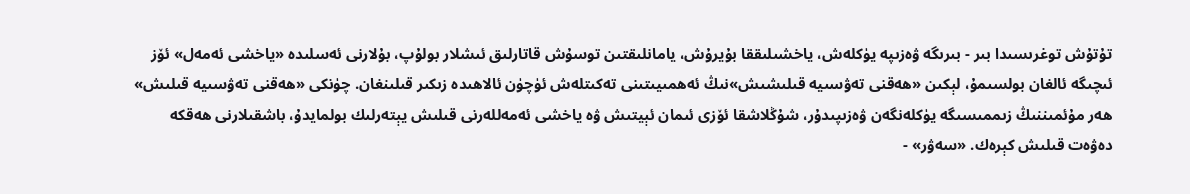تۇتۇش توغرىسىدا بىر - بىرىگە ۋەزىپە يۈكلەش، ياخشىلىققا بۇيرۇش، يامانلىقتىن توسۇش قاتارلىق ئىشلار بولۇپ، بۇلارنى ئەسلىدە «ياخشى ئەمەل» ئۆز ئىچىگە ئالغان بولسىمۇ، لېكىن «ھەقنى تەۋسىيە قىلىشىش»نىڭ ئەھمىيىتىنى تەكىتلەش ئۈچۈن ئالاھىدە زىكىر قىلىنغان. چۈنكى «ھەقنى تەۋسىيە قىلىش» ھەر مۇئمىننىڭ زىممىسىگە يۈكلەنگەن ۋەزىپىدۇر، شۇڭلاشقا ئۆزى ئىمان ئېيتىش ۋە ياخشى ئەمەللەرنى قىلىش يېتەرلىك بولمايدۇ، باشقىلارنى ھەقكە دەۋەت قىلىش كېرەك. «سەۋر» -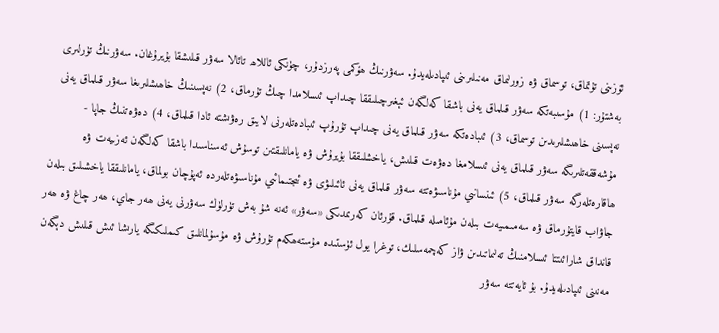ئۆزىنى تۇتماق، توسماق ۋە زورلىماق مەنىلىرىنى ئىپادىلەيدۇ. سەۋرنىڭ ھۆكمى پەرزدۇر، چۈنكى ئاللاھ تائالا سەۋر قىلىشقا بۇيرۇغان. سەۋرنىڭ تۈرلىرى بەشتۇر: 1) مۇسىبەتكە سەۋر قىلماق يەنى باشقا كەلگەن ئېغىرچىلىققا چىداپ ئىسلامدا چىڭ تۇرماق، 2) نەپسىنىڭ خاھىشلىرىغا سەۋر قىلماق يەنى نەپسىنى خاھىشلىرىدىن توسماق، 3) ئىبادەتكە سەۋر قىلماق يەنى چىداپ تۇرۇپ ئىبادەتلەرنى لايىق رەۋىشتە ئادا قىلماق، 4) دەۋەتنىڭ جاپا - مۇشەققەتلىرىگە سەۋر قىلماق يەنى ئىسلامغا دەۋەت قىلىش، ياخشلىققا بۇيرۇش ۋە يامانلىقتىن توسۇش ئەسناسىدا باشقا كەلگەن ئەزىيەت ۋە ھاقارەتلەرگە سەۋر قىلماق، 5) ئىنسانىي مۇناسىۋەتتە سەۋر قىلماق يەنى ئائىلىۋى ۋە ئىجتىمائىي مۇناسىۋەتلەردە ئەپۇچان بولماق، يامانلىققا ياخشىلىق بىلەن جاۋاب قايتۇرماق ۋە سەمىمىيەت بىلەن مۇئامىلە قىلماق. قۇرئان كەرىمدىكى «سەۋر» ئەنە شۇ بەش تۈرلۈك سەۋرنى يەنى ھەر جاي، ھەر چاغ ۋە ھەر قانداق شارائىتتا ئىسلامنىڭ تەلىماتىدىن ۋاز كەچمەسلىك، توغرا يول ئۈستىدە مۇستەھكەم تۇرۇش ۋە مۇسۇلمانلىق كىملىكىگە يارىشا ئىش قىلىش دېگەن مەنىنى ئىپادىلەيدۇ. بۇ ئايەتتە سەۋر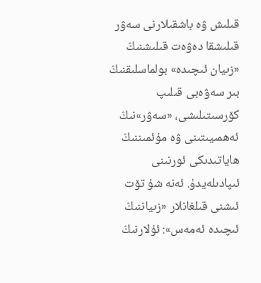قىلىش ۋە باشقىلارنى سەۋر قىلىشقا دەۋەت قىلىشنىڭ «زىيان ئىچىدە» بولماسلىقنىڭ بىر سەۋەبى قىلىپ كۆرسىتىلىشى، «سەۋر»نىڭ ئەھمىيىتىنى ۋە مۇئمىننىڭ ھاياتىدىكى ئورنىنى ئىپادىلەيدۇ. ئەنە شۇ تۆت ئىشنى قىلغانلار «زىياننىڭ ئىچىدە ئەمەس»: ئۇلارنىڭ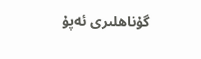گۇناھلىرى ئەپۇ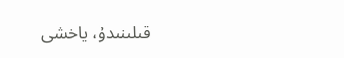قىلىنىدۇ، ياخشى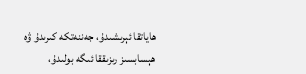ھاياتقا ئېرىشىدۇ، جەننەتكە كىرىدۇ ۋە ھېسابسىز رىزىققا ئىگە بولىدۇ،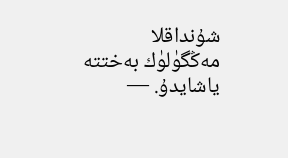شۇنداقلا مەڭگۈلۈك بەختتە ياشايدۇ. —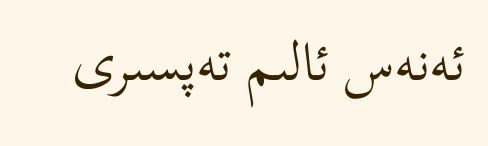ئەنەس ئالىم تەپسىرى